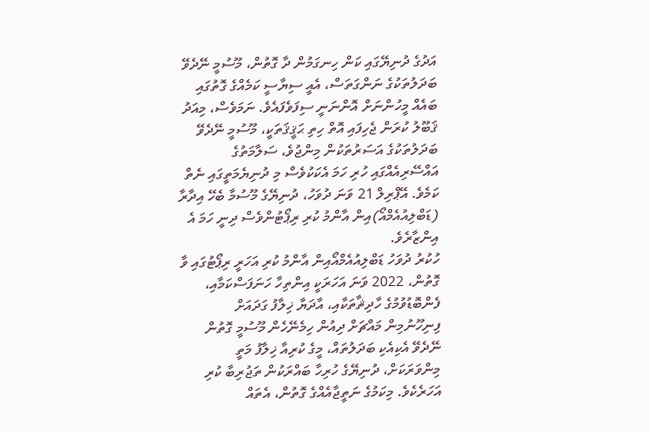އަދުގެ ދުނިޔޭގައި ކަން ހިނގަމުން ދާ ގޮތުން، މޫސުމީ ނޭދެވޭ ބަދަލުތަކުގެ ނަންގަތަސް، އެއީ ސިޔާސީ ކަމެއްގެ ގޮތުގައި ބައެއް މީހުންނަށް އޮންނަނީ ސިފަވެފައެވެ. ނަމަވެސް، މިއަދު ޤަބޫލު ކުރަން ޖެހިފައި އޮތް ހިތި ޙަޤީޤަތަކީ، މޫސުމީ ނޭދެވޭ ބަދަލުތަކުގެ އަސަރުތަކުން މިންޖުވެ، ސަލާމަތުގެ އައްސޭރިއެއްގައި ހުރި ހަމަ އެކަކުވެސް މި ދުނިޔެމަތީގައި ނެތް ކަމެވެ. އޭޕްރިލް 21 ވަނަ ދުވަހު، ދުނިޔޭގެ މޫސުމާ ބެހޭ އިދާރާ (ޑަބްލިއުއެމްއޯ)އިން އާންމު ކުރި ރިޕޯޓުންވެސް ދިނީ ހަމަ އެ އިންޒާރެވެ.
ހުކުރު ދުވަހު ޑަބްލިއުއެމްއޯއިން އާންމު ކުރި އަހަރީ ރިޕޯޓުގައި ވާ ގޮތުން، 2022 ވަނަ އަހަރަކީ އިންތިހާ ހަނަފަސްކަމާއި، ފެންބޮޑުވުމުގެ ހާދިޘާތަކާއި، އާދަޔާ ޚިލާފު ގަދައަށް ފިނިހޫނުމިން މައްޗަށް ދިއުން ހިމެނޭހެން މޫސުމީ ގޮތުން ނޭދެވޭ އެކިއެކި ބަދަލުތައް، މީގެ ކުރިއާ ޚިލާފު މަތީ މިންވަރަކަށް، ދުނިޔޭގެ ހުރިހާ ބައްރަކުން ތަޖުރިބާ ކުރި އަހަރެކެވެ. މިކަމުގެ ނަތީޖާއެއްގެ ގޮތުން، އެތައް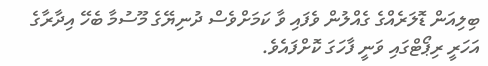ބިލިއަން ޑޮލަރެއްގެ ގެއްލުން ވެފައި ވާ ކަމަށްވެސް ދުނިޔޭގެ މޫސުމާ ބެހޭ އިދާރާގެ އަހަރީ ރިޕޯޓްގައި ވަނީ ފާހަގަ ކޮށްފައެވެ.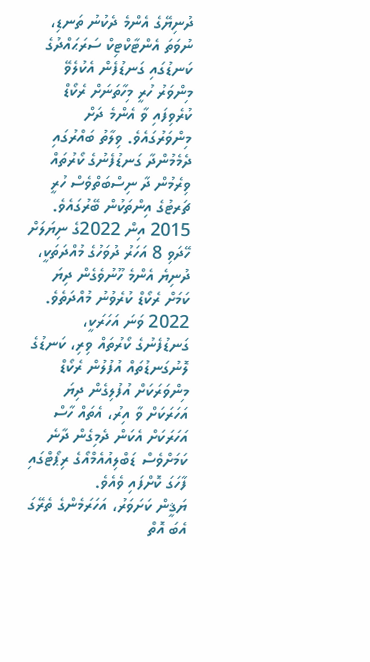ދުނިޔޭގެ އެންމެ ދެކުނު ތަނޑި، ނުވަތަ އެންޓާކްޓިކް ސަރަޙައްދުގެ ކަނޑުގައި ގަނޑުފެން އެކުލެވޭ މިންވަރު ހުރީ މިހާތަނަށް ރެކޯޑް ކުރެވިފައި ވާ އެންމެ ދަށް މިންވަރުގައެވެ. ވިލާތު ބައްރުގައި ދެމެމުންދާ ގަނޑުފެނުގެ ކޯރުތައް ވިރެމުން ދާ ނިސްބަތްވެސް ހުރީ ޗަރޓުގެ އިންތަކުން ބޭރުގައެވެ. 2015 އިން 2022ގެ ނިޔަލަށް ހޭދަވި 8 އަހަރު ދުވަހުގެ މުއްދަތަކީ، ދުނިޔެ އެންމެ ހޫނުވެގެން ދިޔަ ކަމަށް ރެކޯޑް ކުރެވުނު މުއްދަތެވެ. 2022 ވަނަ އަހަރަކީ، ގަނޑުފެނުގެ ކޯރުތައް ވިރި، ކަނޑުގެ ލޮނުގަނޑުތައް އުފުލުން ރެކޯޑް މިންވަރަކަށް އުފުލިގެން ދިޔަ އަހަރަކަށް ވާ އިރު، އެތައް ހާސް އަހަރަކަށް އެކަން ދެމިގެން ދާނެ ކަމަށްވެސް ޑަބްލިއުއެމްއޯގެ ރިޕޯޓްގައި ފާހަގަ ކޮށްފައި ވެއެވެ.
ޔަޤީން ކަށަވަރު، އަހަރަމެންގެ ތެރޭގަ އެބަ އޮތް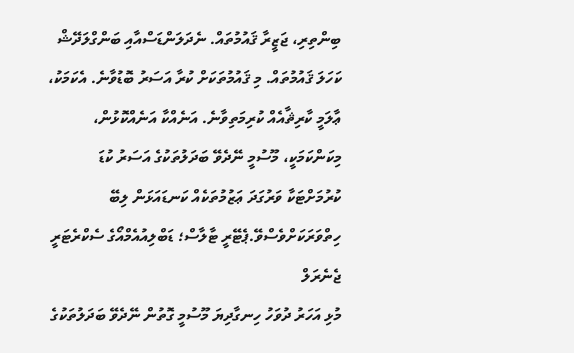ބިންތިރި، ޖަޒީރާ ޤައުމުތައް. ނެދަލަންޑަސްއާއި ބަންގްލަދޭޝް ކަހަލަ ޤައުމުތައް. މި ޤައުމުތަކަށް ކުރާ އަސަރު ބޮޑުވާނެ. އެކަމަކު، ޢާލަމީ ކާރިޘާއެއް ކުރިމަތިވާނެ. އަނެއްކާ އަނެއްކޮޅުން، މިކަންކަމަކީ، މޫސުމީ ނޭދެވޭ ބަދަލުތަކުގެ އަސަރު ކުޑަ ކުރުމަށްޓަކާ ވަރުގަދަ ޢަޒުމުތަކެއް ކަނޑައަޅަން ލިބޭ ހިތްވަރަކަށްވެސްވޭ.ޕެޓޭރީ ޓާލާސް؛ ޑަބްލިއުއެމްއޯގެ ސެކްރެޓަރީ ޖެނެރަލް
މުޅި އަހަރު ދުވަހު ހިނގާދިޔަ މޫސުމީ ގޮތުން ނޭދެވޭ ބަދަލުތަކުގެ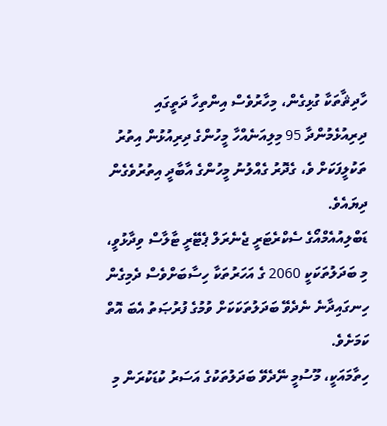ހާދިޘާތަކާ ގުޅިގެން، މިހާރުވެސް އިންތިހާ ދަތީގައި ދިރިއުޅެމުންދާ 95 މިލިއަނެއްހާ މީހުންގެ ދިރިއުޅުން އިތުރު ތަކުލީފަކަށް ވެ، ގެދޮރު ގެއްލުނު މީހުންގެ އާބާދީ އިތުރުވެގެން ދިޔައެވެ.
ޑަބްލިއުއެމްއޯގެ ސެކްރެޓަރީ ޖެނެރަލް ޕެޓޭރީ ޓާލާސް ވިދާޅުވީ، މި ބަދަލުތަކަކީ 2060 ގެ އަހަރުތަކާ ހިސާބަށްވެސް ދެމިގެން ހިނގައިދާނެ ނެދެވޭ ބަދަލުތަކަކަށް ވުމުގެ ފުރުޞަތު އެބަ އޮތް ކަމަށެވެ.
ހިތާމައަކީ، މޫސުމީ ނޭދެވޭ ބަދަލުތަކުގެ އަސަރު ކުޑަކުރަން މި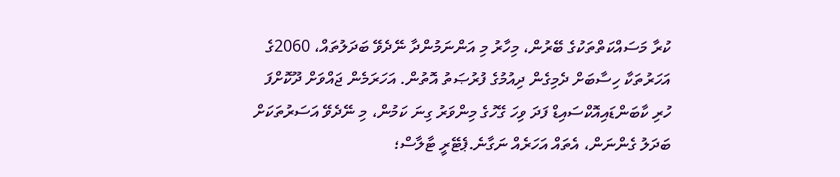ކުރާ މަސައްކަތްތަކުގެ ބޭރުން، މިހާރު މި އަންނަމުންދާ ނޭދެވޭ ބަދަލުތައް، 2060ގެ އަހަރުތަކާ ހިސާބަށް ދެމިގެން ދިއުމުގެ ފުރުޞަތު އޮތުން. އަހަރަމެން ޖައްވަށް ދޫކޮށްފަ ހުރި ކާބަންޑައިއޮކްސައިޑް ފަދަ ވިހަ ގޭހުގެ މިންވަރު ގިނަ ކަމުން، މި ނޭދެވޭ އަސަރުތަކަށް ބަދަލު ގެންނަން، އެތައް އަހަރެއް ނަގާނެ.ޕެޓޭރީ ޓާލާސް؛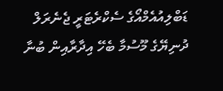ޑަބްލިއުއެމްއޯގެ ސެކްރެޓަރީ ޖެނެރަލް
ދުނިޔޭގެ މޫސުމާ ބެހޭ އިދާރާއިން ބުނާ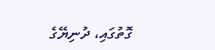ގޮތުގައި، ދުނިޔޭގެ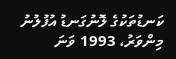ކަނޑުތަކުގެ ލޮނުގަނޑު އުފުލުނު މިންވަރު، 1993 ވަނަ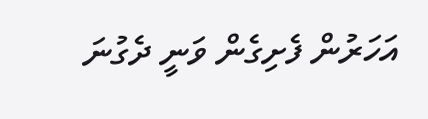އަހަރުން ފެށިގެން ވަނީ ދެގުނަ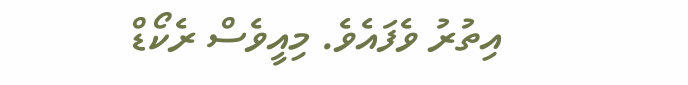އިތުރު ވެފައެވެ. މިއީވެސް ރެކޯޑް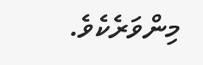މިންވަރެކެވެ.